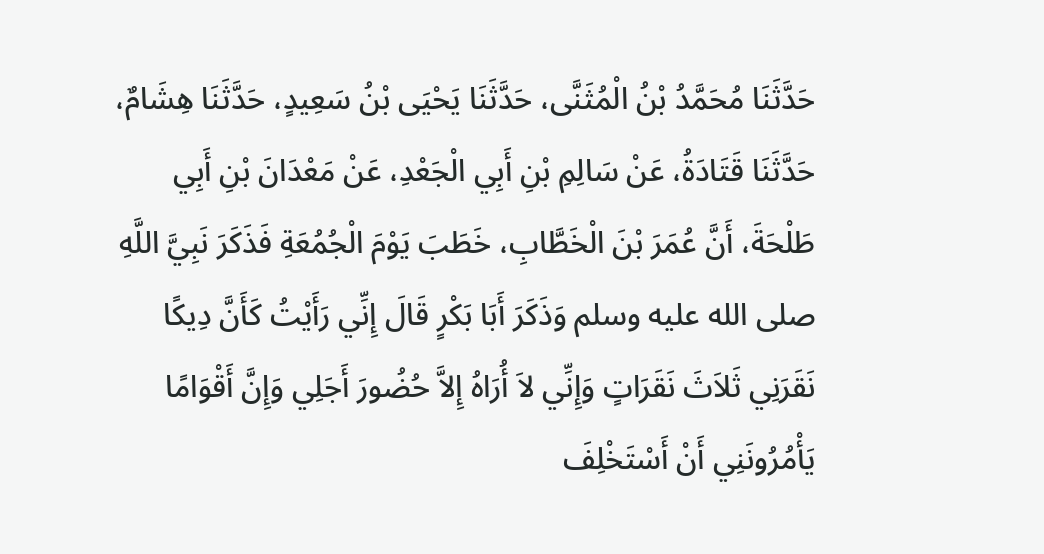حَدَّثَنَا مُحَمَّدُ بْنُ الْمُثَنَّى، حَدَّثَنَا يَحْيَى بْنُ سَعِيدٍ، حَدَّثَنَا هِشَامٌ، حَدَّثَنَا قَتَادَةُ، عَنْ سَالِمِ بْنِ أَبِي الْجَعْدِ، عَنْ مَعْدَانَ بْنِ أَبِي طَلْحَةَ، أَنَّ عُمَرَ بْنَ الْخَطَّابِ، خَطَبَ يَوْمَ الْجُمُعَةِ فَذَكَرَ نَبِيَّ اللَّهِ صلى الله عليه وسلم وَذَكَرَ أَبَا بَكْرٍ قَالَ إِنِّي رَأَيْتُ كَأَنَّ دِيكًا نَقَرَنِي ثَلاَثَ نَقَرَاتٍ وَإِنِّي لاَ أُرَاهُ إِلاَّ حُضُورَ أَجَلِي وَإِنَّ أَقْوَامًا يَأْمُرُونَنِي أَنْ أَسْتَخْلِفَ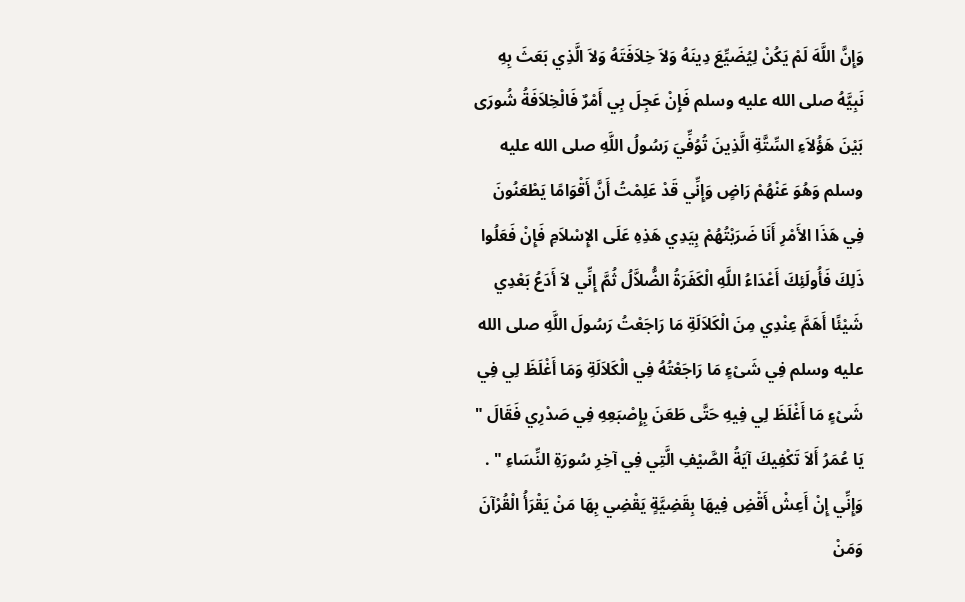وَإِنَّ اللَّهَ لَمْ يَكُنْ لِيُضَيِّعَ دِينَهُ وَلاَ خِلاَفَتَهُ وَلاَ الَّذِي بَعَثَ بِهِ نَبِيَّهُ صلى الله عليه وسلم فَإِنْ عَجِلَ بِي أَمْرٌ فَالْخِلاَفَةُ شُورَى بَيْنَ هَؤُلاَءِ السِّتَّةِ الَّذِينَ تُوُفِّيَ رَسُولُ اللَّهِ صلى الله عليه وسلم وَهُوَ عَنْهُمْ رَاضٍ وَإِنِّي قَدْ عَلِمْتُ أَنَّ أَقْوَامًا يَطْعَنُونَ فِي هَذَا الأَمْرِ أَنَا ضَرَبْتُهُمْ بِيَدِي هَذِهِ عَلَى الإِسْلاَمِ فَإِنْ فَعَلُوا ذَلِكَ فَأُولَئِكَ أَعْدَاءُ اللَّهِ الْكَفَرَةُ الضُّلاَّلُ ثُمَّ إِنِّي لاَ أَدَعُ بَعْدِي شَيْئًا أَهَمَّ عِنْدِي مِنَ الْكَلاَلَةِ مَا رَاجَعْتُ رَسُولَ اللَّهِ صلى الله عليه وسلم فِي شَىْءٍ مَا رَاجَعْتُهُ فِي الْكَلاَلَةِ وَمَا أَغْلَظَ لِي فِي شَىْءٍ مَا أَغْلَظَ لِي فِيهِ حَتَّى طَعَنَ بِإِصْبَعِهِ فِي صَدْرِي فَقَالَ " يَا عُمَرُ أَلاَ تَكْفِيكَ آيَةُ الصَّيْفِ الَّتِي فِي آخِرِ سُورَةِ النِّسَاءِ " . وَإِنِّي إِنْ أَعِشْ أَقْضِ فِيهَا بِقَضِيَّةٍ يَقْضِي بِهَا مَنْ يَقْرَأُ الْقُرْآنَ وَمَنْ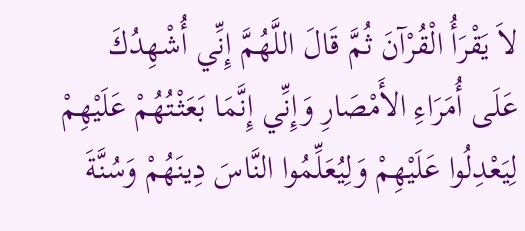لاَ يَقْرَأُ الْقُرْآنَ ثُمَّ قَالَ اللَّهُمَّ إِنِّي أُشْهِدُكَ عَلَى أُمَرَاءِ الأَمْصَارِ وَإِنِّي إِنَّمَا بَعَثْتُهُمْ عَلَيْهِمْ لِيَعْدِلُوا عَلَيْهِمْ وَلِيُعَلِّمُوا النَّاسَ دِينَهُمْ وَسُنَّةَ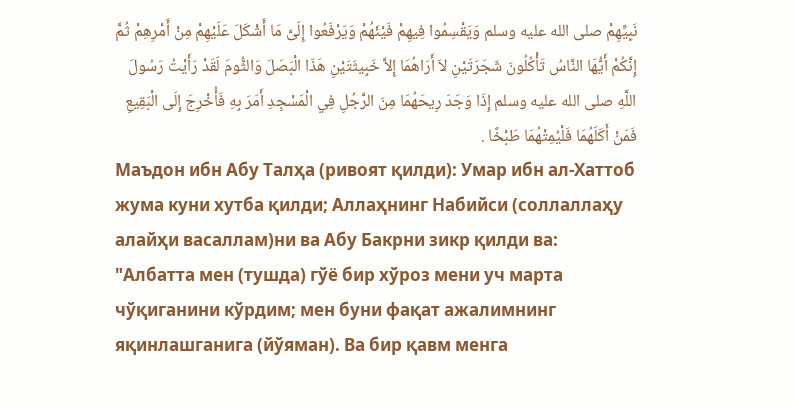نَبِيِّهِمْ صلى الله عليه وسلم وَيَقْسِمُوا فِيهِمْ فَيْئَهُمْ وَيَرْفَعُوا إِلَىَّ مَا أَشْكَلَ عَلَيْهِمْ مِنْ أَمْرِهِمْ ثُمَّ إِنَّكُمْ أَيُّهَا النَّاسُ تَأْكُلُونَ شَجَرَتَيْنِ لاَ أَرَاهُمَا إِلاَّ خَبِيثَتَيْنِ هَذَا الْبَصَلَ وَالثُّومَ لَقَدْ رَأَيْتُ رَسُولَ اللَّهِ صلى الله عليه وسلم إِذَا وَجَدَ رِيحَهُمَا مِنَ الرَّجُلِ فِي الْمَسْجِدِ أَمَرَ بِهِ فَأُخْرِجَ إِلَى الْبَقِيعِ فَمَنْ أَكَلَهُمَا فَلْيُمِتْهُمَا طَبْخًا .
Маъдон ибн Абу Талҳа (ривоят қилди): Умар ибн ал-Хаттоб жума куни хутба қилди; Аллаҳнинг Набийси (соллаллаҳу алайҳи васаллам)ни ва Абу Бакрни зикр қилди ва: "Албатта мен (тушда) гўё бир хўроз мени уч марта чўқиганини кўрдим; мен буни фақат ажалимнинг яқинлашганига (йўяман). Ва бир қавм менга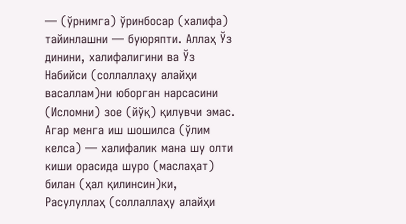— (ўрнимга) ўринбосар (халифа) тайинлашни — буюряпти. Аллаҳ Ўз динини, халифалигини ва Ўз Набийси (соллаллаҳу алайҳи васаллам)ни юборган нарсасини (Исломни) зое (йўқ) қилувчи эмас. Агар менга иш шошилса (ўлим келса) — халифалик мана шу олти киши орасида шуро (маслаҳат) билан (ҳал қилинсин)ки, Расулуллаҳ (соллаллаҳу алайҳи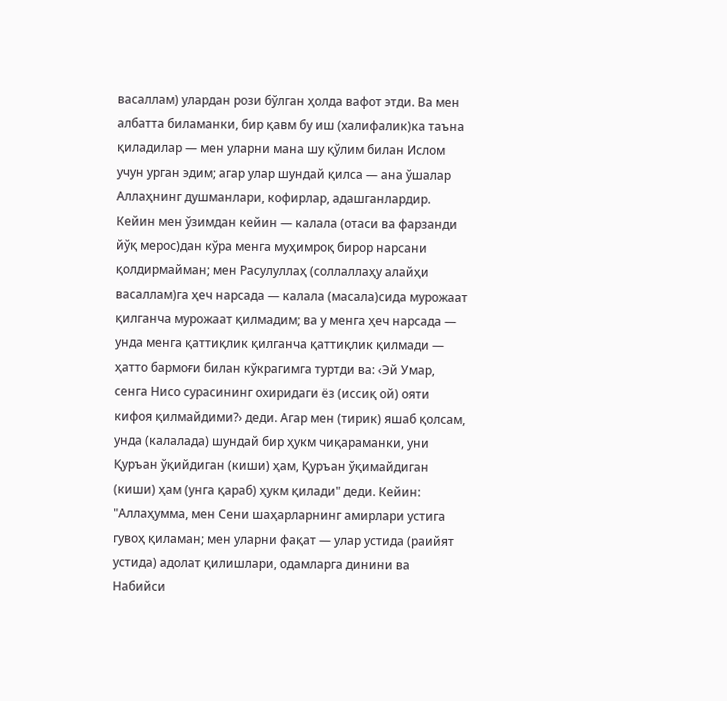васаллам) улардан рози бўлган ҳолда вафот этди. Ва мен албатта биламанки, бир қавм бу иш (халифалик)ка таъна қиладилар — мен уларни мана шу қўлим билан Ислом учун урган эдим; агар улар шундай қилса — ана ўшалар Аллаҳнинг душманлари, кофирлар, адашганлардир. Кейин мен ўзимдан кейин — калала (отаси ва фарзанди йўқ мерос)дан кўра менга муҳимроқ бирор нарсани қолдирмайман; мен Расулуллаҳ (соллаллаҳу алайҳи васаллам)га ҳеч нарсада — калала (масала)сида мурожаат қилганча мурожаат қилмадим; ва у менга ҳеч нарсада — унда менга қаттиқлик қилганча қаттиқлик қилмади — ҳатто бармоғи билан кўкрагимга туртди ва: ‹Эй Умар, сенга Нисо сурасининг охиридаги ёз (иссиқ ой) ояти кифоя қилмайдими?› деди. Агар мен (тирик) яшаб қолсам, унда (калалада) шундай бир ҳукм чиқараманки, уни Қуръан ўқийдиган (киши) ҳам, Қуръан ўқимайдиган (киши) ҳам (унга қараб) ҳукм қилади" деди. Кейин: "Аллаҳумма, мен Сени шаҳарларнинг амирлари устига гувоҳ қиламан; мен уларни фақат — улар устида (раийят устида) адолат қилишлари, одамларга динини ва Набийси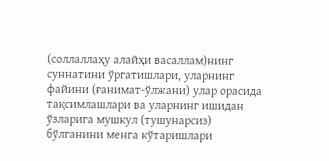(соллаллаҳу алайҳи васаллам)нинг суннатини ўргатишлари, уларнинг файини (ғанимат-ўлжани) улар орасида тақсимлашлари ва уларнинг ишидан ўзларига мушкул (тушунарсиз) бўлганини менга кўтаришлари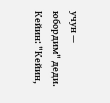учун — юбордим" деди. Кейин: "Кейин,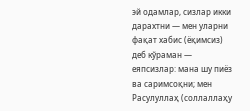эй одамлар, сизлар икки дарахтни — мен уларни фақат хабис (ёқимсиз) деб кўраман — еяпсизлар: мана шу пиёз ва саримсоқни; мен Расулуллаҳ (соллаллаҳу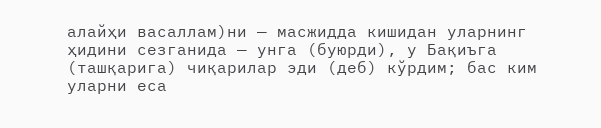алайҳи васаллам)ни — масжидда кишидан уларнинг ҳидини сезганида — унга (буюрди), у Бақиъга (ташқарига) чиқарилар эди (деб) кўрдим; бас ким уларни еса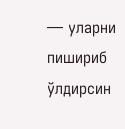— уларни пишириб ўлдирсин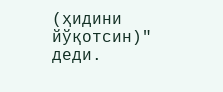(ҳидини йўқотсин)" деди.